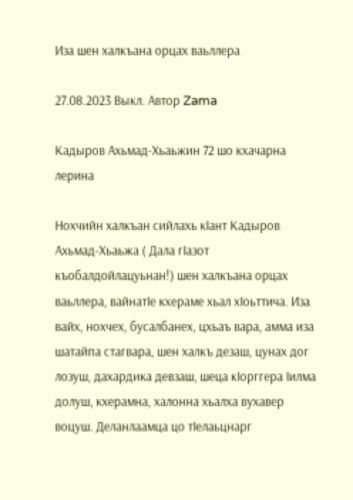Иза шен халкъана орцах ваьллера

27.08.2023 Выкл. Автор Zama

Кадыров Ахьмад-Хьаьжин 72 шо кхачарна лерина

Нохчийн халкъан сийлахь кIант Кадыров Ахьмад-Хьаьжа ( Дала гIазот къобалдойлацуьнан!) шен халкъана орцах ваьллера, вайнатIе кхераме хьал хIоьттича. Иза вайх, нохчех, бусалбанех, цхьаъ вара, амма иза шатайпа стагвара, шен халкъ дезаш, цунах дог лозуш, дахардика девзаш, шеца кIорггера Iилма долуш, кхерамна, халонна хьалха вухавер воцуш. Деланлаамца цо тIелаьцнарг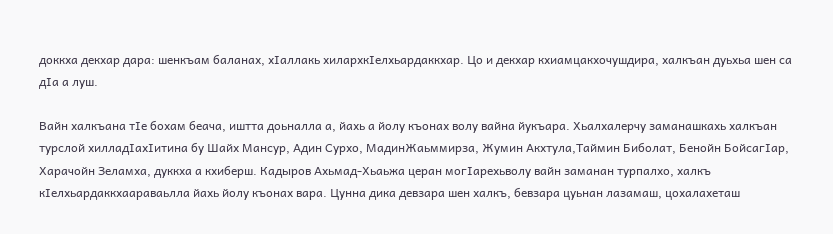доккха декхар дара: шенкъам баланах, хIаллакь хилархкIелхьардаккхар. Цо и декхар кхиамцакхочушдира, халкъан дуьхьа шен са дIа а луш.

Вайн халкъана тIе бохам беача, иштта доьналла а, йахь а йолу къонах волу вайна йукъара. Хьалхалерчу заманашкахь халкъан турслой хилладIахIитина бу Шайх Мансур, Адин Сурхо, МадинЖаьммирза, Жумин Акхтула,Таймин Биболат, Бенойн БойсагIар, Харачойн Зеламха, дуккха а кхиберш. Кадыров Ахьмад-Хьаьжа церан могIарехьволу вайн заманан турпалхо, халкъ кIелхьардаккхаараваьлла йахь йолу къонах вара. Цунна дика девзара шен халкъ, бевзара цуьнан лазамаш, цохалахеташ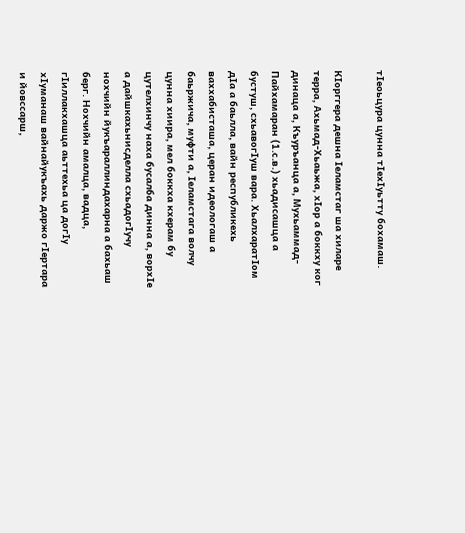тIеоьцура цунна тIехIуьтту бохамаш.

КIорггера дешна Iеламстаг ша хиларе терра, Ахьмад-Хьаьжа, хIор а боккху ког динаца а, Къуръанца а, Мухьаммад-Пайхамаран (1.с.в.) хьадисашца а бустуш, схьавогIуш вара. ХьалхаратIом дIа а баьлла, вайн республикехь ваххабисташа, церан идеологаш а баьржича, муфти а, Iеламстага волчу цунна хиира, мел боккха кхерам бу цутелхинчу наха бусалба динна а, ворхIе а дайшкахьнисделла схьадогIучу нохчийн йукъараллиндахарна а бахьаш берг. Нохчийн амалца, вадца, гIиллакхашца аьттехьа ца догIу хIуманаш вайнайукъахь даржо гIертара и йовссарш,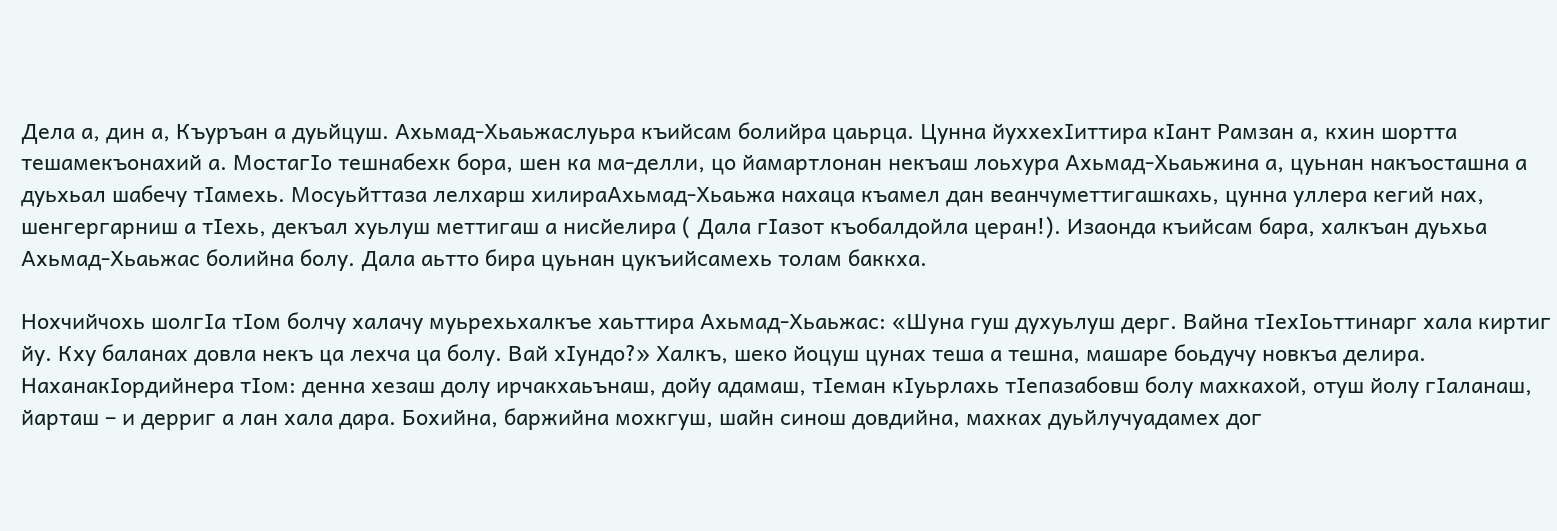Дела а, дин а, Къуръан а дуьйцуш. Ахьмад-Хьаьжаслуьра къийсам болийра цаьрца. Цунна йуххехIиттира кIант Рамзан а, кхин шортта тешамекъонахий а. МостагIо тешнабехк бора, шен ка ма-делли, цо йамартлонан некъаш лоьхура Ахьмад-Хьаьжина а, цуьнан накъосташна а дуьхьал шабечу тIамехь. Мосуьйттаза лелхарш хилираАхьмад-Хьаьжа нахаца къамел дан веанчуметтигашкахь, цунна уллера кегий нах, шенгергарниш а тIехь, декъал хуьлуш меттигаш а нисйелира ( Дала гIазот къобалдойла церан!). Изаонда къийсам бара, халкъан дуьхьа Ахьмад-Хьаьжас болийна болу. Дала аьтто бира цуьнан цукъийсамехь толам баккха.

Нохчийчохь шолгIа тIом болчу халачу муьрехьхалкъе хаьттира Ахьмад-Хьаьжас: «Шуна гуш духуьлуш дерг. Вайна тIехIоьттинарг хала киртиг йу. Кху баланах довла некъ ца лехча ца болу. Вай хIундо?» Халкъ, шеко йоцуш цунах теша а тешна, машаре боьдучу новкъа делира. НаханакIордийнера тIом: денна хезаш долу ирчакхаьънаш, дойу адамаш, тIеман кIуьрлахь тIепазабовш болу махкахой, отуш йолу гIаланаш, йарташ – и дерриг а лан хала дара. Бохийна, баржийна мохкгуш, шайн синош довдийна, махках дуьйлучуадамех дог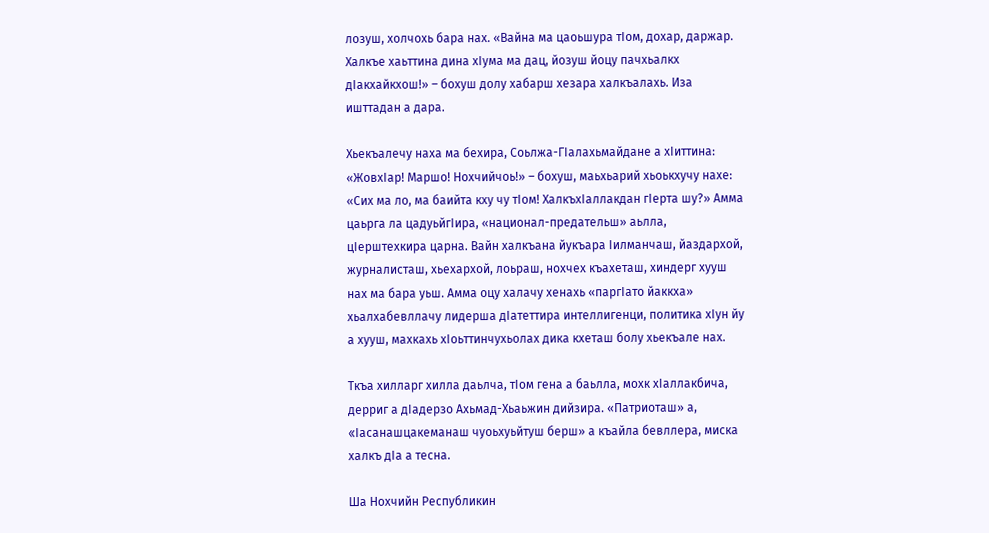лозуш, холчохь бара нах. «Вайна ма цаоьшура тIом, дохар, даржар. Халкъе хаьттина дина хIума ма дац, йозуш йоцу пачхьалкх дIакхайкхош!» – бохуш долу хабарш хезара халкъалахь. Иза ишттадан а дара.

Хьекъалечу наха ма бехира, Соьлжа-ГIалахьмайдане а хIиттина: «ЖовхIар! Маршо! Нохчийчоь!» – бохуш, маьхьарий хьоькхучу нахе: «Сих ма ло, ма баийта кху чу тIом! ХалкъхIаллакдан гIерта шу?» Амма цаьрга ла цадуьйгIира, «национал-предательш» аьлла, цIерштехкира царна. Вайн халкъана йукъара Iилманчаш, йаздархой, журналисташ, хьехархой, лоьраш, нохчех къахеташ, хиндерг хууш нах ма бара уьш. Амма оцу халачу хенахь «паргIато йаккха» хьалхабевллачу лидерша дIатеттира интеллигенци, политика хIун йу а хууш, махкахь хIоьттинчухьолах дика кхеташ болу хьекъале нах.

Ткъа хилларг хилла даьлча, тIом гена а баьлла, мохк хIаллакбича, дерриг а дIадерзо Ахьмад-Хьаьжин дийзира. «Патриоташ» а, «Iасанашцакеманаш чуоьхуьйтуш берш» а къайла бевллера, миска халкъ дIа а тесна.

Ша Нохчийн Республикин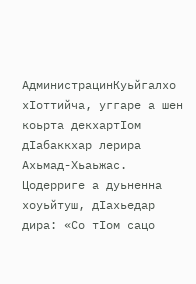АдминистрацинКуьйгалхо хIоттийча, уггаре а шен коьрта декхартIом дIабаккхар лерира Ахьмад-Хьаьжас. Цодерриге а дуьненна хоуьйтуш, дIахьедар дира: «Со тIом сацо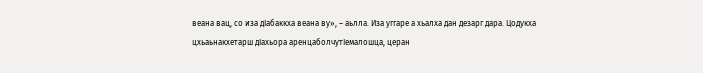веана вац, со иза дIабаккха веана ву», – аьлла. Иза уггаре а хьалха дан дезарг дара. Цодукха цхьаьнакхетарш дIахьора аренцаболчутIемалошца, церан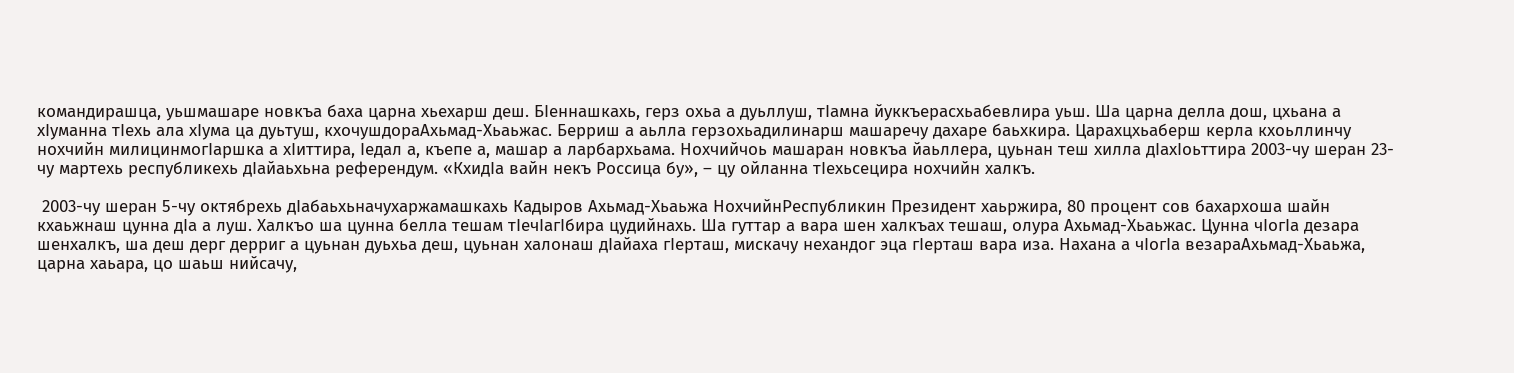командирашца, уьшмашаре новкъа баха царна хьехарш деш. БIеннашкахь, герз охьа а дуьллуш, тIамна йуккъерасхьабевлира уьш. Ша царна делла дош, цхьана а хIуманна тIехь ала хIума ца дуьтуш, кхочушдораАхьмад-Хьаьжас. Берриш а аьлла герзохьадилинарш машаречу дахаре баьхкира. Царахцхьаберш керла кхоьллинчу нохчийн милицинмогIаршка а хIиттира, Iедал а, къепе а, машар а ларбархьама. Нохчийчоь машаран новкъа йаьллера, цуьнан теш хилла дIахIоьттира 2003-чу шеран 23-чу мартехь республикехь дIайаьхьна референдум. «КхидIа вайн некъ Россица бу», – цу ойланна тIехьсецира нохчийн халкъ.

 2003-чу шеран 5-чу октябрехь дIабаьхьначухаржамашкахь Кадыров Ахьмад-Хьаьжа НохчийнРеспубликин Президент хаьржира, 80 процент сов бахархоша шайн кхаьжнаш цунна дIа а луш. Халкъо ша цунна белла тешам тIечIагIбира цудийнахь. Ша гуттар а вара шен халкъах тешаш, олура Ахьмад-Хьаьжас. Цунна чIогIа дезара шенхалкъ, ша деш дерг дерриг а цуьнан дуьхьа деш, цуьнан халонаш дIайаха гIерташ, мискачу нехандог эца гIерташ вара иза. Нахана а чIогIа везараАхьмад-Хьаьжа, царна хаьара, цо шаьш нийсачу,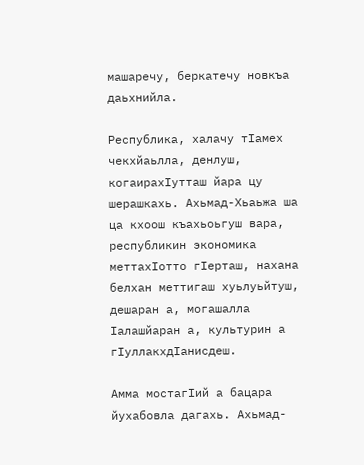машаречу, беркатечу новкъа даьхнийла.

Республика, халачу тIамех чекхйаьлла, денлуш, когаирахIутташ йара цу шерашкахь. Ахьмад-Хьаьжа ша ца кхоош къахьоьгуш вара, республикин экономика меттахIотто гIерташ, нахана белхан меттигаш хуьлуьйтуш, дешаран а, могашалла Iалашйаран а, культурин а гIуллакхдIанисдеш.

Амма мостагIий а бацара йухабовла дагахь. Ахьмад-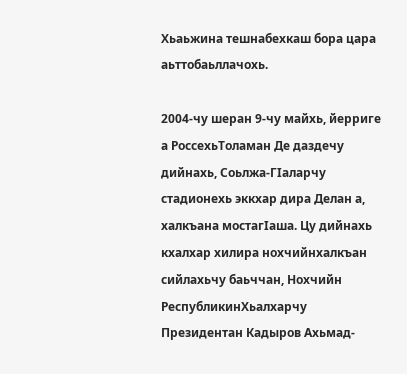Хьаьжина тешнабехкаш бора цара аьттобаьллачохь.

2004-чу шеран 9-чу майхь, йерриге а РоссехьТоламан Де даздечу дийнахь, Соьлжа-ГIаларчу стадионехь эккхар дира Делан а, халкъана мостагIаша. Цу дийнахь кхалхар хилира нохчийнхалкъан сийлахьчу баьччан, Нохчийн РеспубликинХьалхарчу Президентан Кадыров Ахьмад-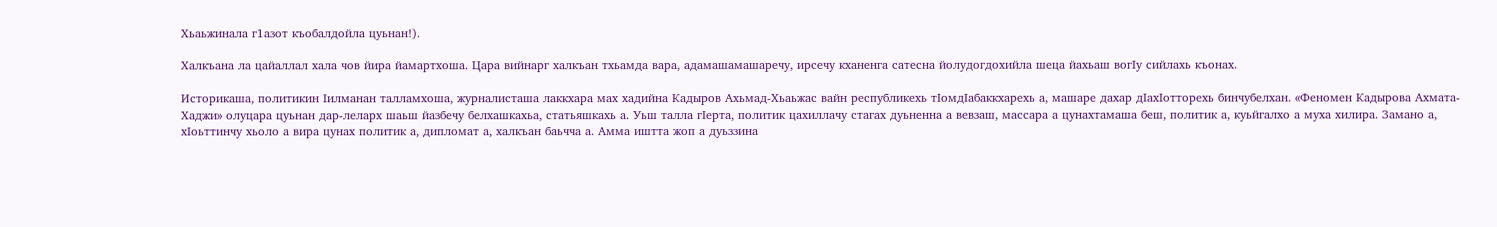Хьаьжинала г1азот къобалдойла цуьнан!).

Халкъана ла цайаллал хала чов йира йамартхоша. Цара вийнарг халкъан тхьамда вара, адамашамашаречу, ирсечу кханенга сатесна йолудогдохийла шеца йахьаш вогIу сийлахь къонах.

Историкаша, политикин Iилманан талламхоша, журналисташа лаккхара мах хадийна Кадыров Ахьмад-Хьаьжас вайн республикехь тIомдIабаккхарехь а, машаре дахар дIахIотторехь бинчубелхан. «Феномен Кадырова Ахмата-Хаджи» олуцара цуьнан дар-леларх шаьш йазбечу белхашкахьа, статьяшкахь а. Уьш талла гIерта, политик цахиллачу стагах дуьненна а вевзаш, массара а цунахтамаша беш, политик а, куьйгалхо а муха хилира. Замано а, хIоьттинчу хьоло а вира цунах политик а, дипломат а, халкъан баьчча а. Амма иштта жоп а дуьззина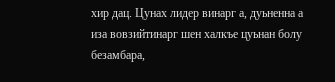хир дац. Цунах лидер винарг а, дуьненна а иза вовзийтинарг шен халкъе цуьнан болу безамбара,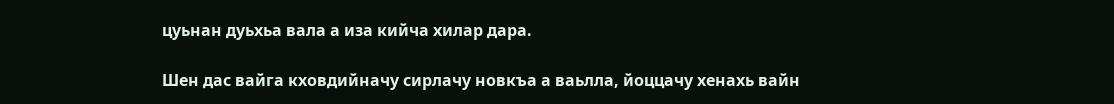цуьнан дуьхьа вала а иза кийча хилар дара.

Шен дас вайга кховдийначу сирлачу новкъа а ваьлла, йоццачу хенахь вайн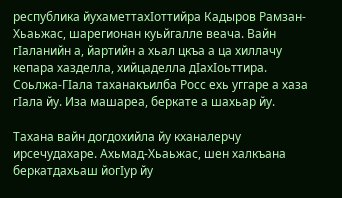республика йухаметтахIоттийра Кадыров Рамзан-Хьаьжас, шарегионан куьйгалле веача. Вайн гIаланийн а, йартийн а хьал цкъа а ца хиллачу кепара хазделла, хийцаделла дIахIоьттира. Соьлжа-ГIала таханакъилба Росс ехь уггаре а хаза гIала йу. Иза машареа, беркате а шахьар йу.

Тахана вайн догдохийла йу кханалерчу ирсечудахаре. Ахьмад-Хьаьжас, шен халкъана беркатдахьаш йогIур йу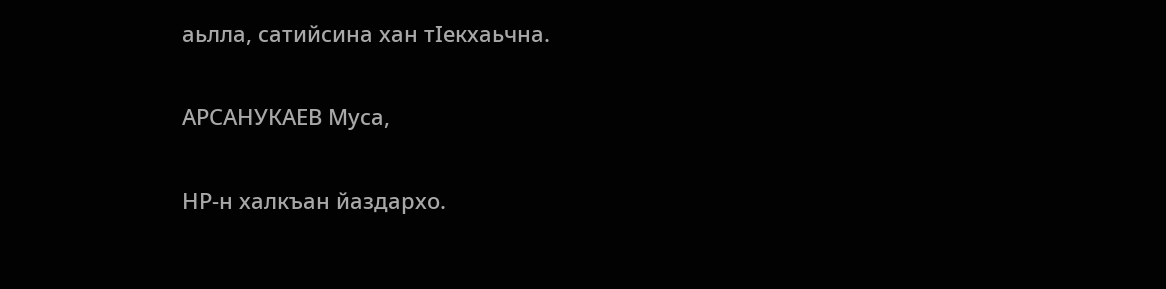аьлла, сатийсина хан тIекхаьчна.

АРСАНУКАЕВ Муса,

НР-н халкъан йаздархо.